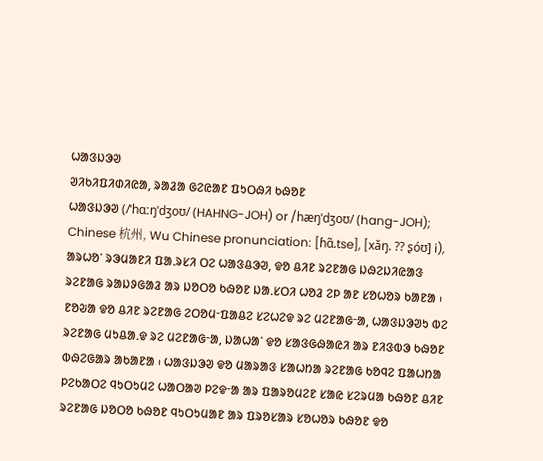ᱦᱟᱝᱡᱳᱣ
ᱣᱤᱠᱤᱯᱤᱰᱤᱭᱟ, ᱨᱟᱲᱟ ᱜᱮᱭᱟᱱ ᱯᱩᱛᱷᱤ ᱠᱷᱚᱱ
ᱦᱟᱝᱡᱳᱣ (/ˈhɑːŋˈdʒoʊ/ (HAHNG-JOH) or /hæŋˈdʒoʊ/ (hang-JOH); Chinese 杭州, Wu Chinese pronunciation: [ɦɑ̃.tse], [xǎŋ. ⁇ ʂóʊ] i), ᱟᱨᱦᱚᱸ ᱨᱳᱢᱟᱱᱤ ᱯᱟᱹᱨᱥᱤ ᱛᱮ ᱦᱟᱝᱪᱳᱣ, ᱫᱚ ᱪᱤᱱ ᱨᱮᱱᱟᱜ ᱡᱷᱮᱡᱤᱭᱟᱝ ᱨᱮᱱᱟᱜ ᱨᱟᱡᱽᱜᱟᱲ ᱟᱨ ᱡᱚᱛᱚ ᱠᱷᱚᱱ ᱡᱟᱹᱥᱛᱤ ᱦᱚᱲ ᱮᱞ ᱟᱱ ᱥᱚᱦᱚᱨ ᱠᱟᱱᱟ ᱾ ᱱᱚᱶᱟ ᱫᱚ ᱪᱤᱱ ᱨᱮᱱᱟᱜ ᱮᱛᱚᱢᱼᱯᱟᱪᱮ ᱥᱮᱦᱮᱫ ᱨᱮ ᱢᱮᱱᱟᱜᱼᱟ, ᱦᱟᱝᱡᱳᱣᱩ ᱵᱮ ᱨᱮᱱᱟᱜ ᱢᱩᱪᱟᱹᱫ ᱨᱮ ᱢᱮᱱᱟᱜᱼᱟ, ᱡᱟᱦᱟᱸ ᱫᱚ ᱥᱟᱝᱜᱷᱟᱭᱤ ᱟᱨ ᱱᱤᱝᱵᱳ ᱠᱷᱚᱱ ᱵᱷᱮᱜᱟᱨ ᱟᱠᱟᱱᱟ ᱾ ᱦᱟᱝᱡᱳᱣ ᱫᱚ ᱢᱟᱨᱟᱝ ᱥᱟᱦᱴᱟ ᱨᱮᱱᱟᱜ ᱠᱚᱧᱮ ᱯᱟᱦᱴᱟ ᱞᱮᱠᱟᱛᱮ ᱧᱩᱛᱩᱢᱮ ᱦᱟᱛᱟᱣ ᱞᱮᱫᱼᱟ ᱟᱨ ᱯᱟᱨᱚᱢᱮᱱ ᱥᱟᱭ ᱥᱮᱨᱢᱟ ᱠᱷᱚᱱ ᱪᱤᱱ ᱨᱮᱱᱟᱜ ᱡᱚᱛᱚ ᱠᱷᱚᱱ ᱧᱩᱛᱩᱢᱟᱱ ᱟᱨ ᱯᱨᱚᱥᱟᱨ ᱥᱚᱦᱚᱨ ᱠᱷᱚᱱ ᱫᱚ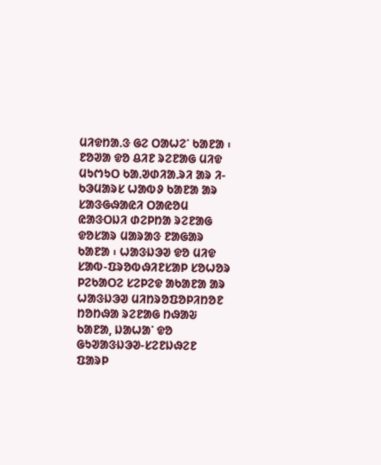ᱢᱤᱫᱴᱟᱹᱝ ᱜᱮ ᱛᱟᱦᱮᱸ ᱠᱟᱱᱟ ᱾ ᱱᱚᱣᱟ ᱫᱚ ᱪᱤᱱ ᱨᱮᱱᱟᱜ ᱢᱤᱫ ᱢᱩᱬᱩᱛ ᱠᱟᱹᱣᱰᱤᱟᱹᱨᱤ ᱟᱨ ᱤ-ᱠᱳᱢᱟᱨᱥ ᱦᱟᱵᱽ ᱠᱟᱱᱟ ᱟᱨ ᱥᱟᱝᱜᱷᱟᱭᱤ ᱛᱟᱭᱚᱢ ᱭᱟᱝᱛᱡᱤ ᱰᱮᱞᱴᱟ ᱨᱮᱱᱟᱜ ᱫᱚᱥᱟᱨ ᱢᱟᱨᱟᱝ ᱱᱟᱜᱟᱨ ᱠᱟᱱᱟ ᱾ ᱦᱟᱝᱡᱳᱣ ᱫᱚ ᱢᱤᱫ ᱥᱟᱵ-ᱯᱨᱚᱵᱷᱤᱱᱥᱟᱞ ᱥᱚᱦᱚᱨ ᱞᱮᱠᱟᱛᱮ ᱥᱮᱞᱮᱫ ᱟᱠᱟᱱᱟ ᱟᱨ ᱦᱟᱝᱡᱳᱣ ᱢᱤᱴᱨᱚᱯᱚᱞᱤᱴᱚᱱ ᱴᱚᱴᱷᱟ ᱨᱮᱱᱟᱜ ᱴᱷᱟᱶ ᱠᱟᱱᱟ, ᱡᱟᱦᱟᱸ ᱫᱚ ᱜᱩᱣᱟᱝᱡᱳᱣ-ᱥᱮᱱᱡᱷᱮᱱ ᱯᱟᱨᱞ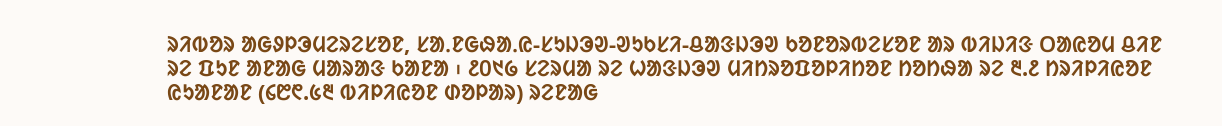ᱨᱤᱵᱚᱨ ᱟᱜᱽᱞᱳᱢᱮᱨᱮᱥᱚᱱ, ᱥᱟᱹᱱᱜᱷᱟᱹᱭ-ᱥᱩᱡᱳᱣ-ᱣᱩᱠᱥᱤ-ᱪᱟᱝᱡᱳᱣ ᱠᱚᱱᱚᱨᱵᱮᱥᱚᱱ ᱟᱨ ᱵᱤᱡᱤᱝ ᱛᱟᱭᱚᱢ ᱪᱤᱱ ᱨᱮ ᱯᱩᱱ ᱟᱱᱟᱜ ᱢᱟᱨᱟᱝ ᱠᱟᱱᱟ ᱾ ᱒᱐᱑᱙ ᱥᱮᱨᱢᱟ ᱨᱮ ᱦᱟᱝᱡᱳᱣ ᱢᱤᱴᱨᱚᱯᱚᱞᱤᱴᱚᱱ ᱴᱚᱴᱷᱟ ᱨᱮ ᱓.᱒ ᱴᱨᱤᱞᱤᱭᱚᱱ ᱭᱩᱟᱱᱟᱱ (᱔᱘᱖.᱕᱓ ᱵᱤᱞᱤᱭᱚᱱ ᱰᱚᱞᱟᱨ) ᱨᱮᱱᱟᱜ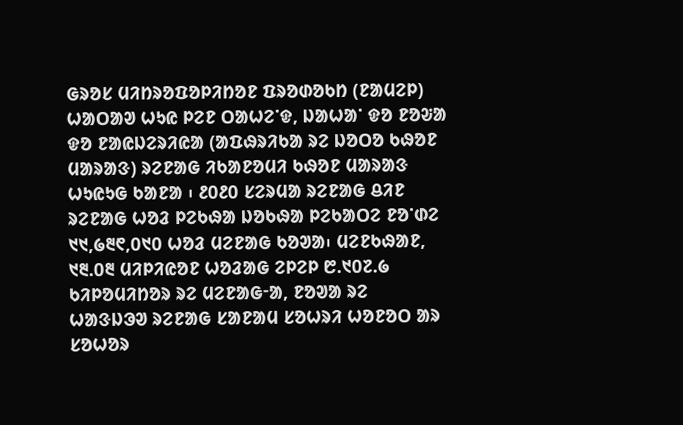ᱜᱨᱚᱥ ᱢᱤᱴᱨᱚᱯᱚᱞᱤᱴᱚᱱ ᱯᱨᱚᱰᱚᱠᱴ (ᱱᱟᱢᱮᱞ) ᱦᱟᱛᱟᱣ ᱦᱩᱭ ᱞᱮᱱ ᱛᱟᱦᱮᱸᱫ, ᱡᱟᱦᱟᱸ ᱫᱚ ᱱᱚᱶᱟ ᱫᱚ ᱱᱟᱭᱡᱮᱨᱤᱭᱟ (ᱟᱯᱷᱨᱤᱠᱟ ᱨᱮ ᱡᱚᱛᱚ ᱠᱷᱚᱱ ᱢᱟᱨᱟᱝ) ᱨᱮᱱᱟᱜ ᱤᱠᱟᱱᱚᱢᱤ ᱠᱷᱚᱱ ᱢᱟᱨᱟᱝ ᱦᱩᱭᱩᱜ ᱠᱟᱱᱟ ᱾ ᱒᱐᱒᱐ ᱥᱮᱨᱢᱟ ᱨᱮᱱᱟᱜ ᱪᱤᱱ ᱨᱮᱱᱟᱜ ᱦᱚᱲ ᱞᱮᱠᱷᱟ ᱡᱚᱠᱷᱟ ᱞᱮᱠᱟᱛᱮ ᱱᱚᱸᱰᱮ ᱑᱑,᱙᱓᱖,᱐᱑᱐ ᱦᱚᱲ ᱢᱮᱱᱟᱜ ᱠᱚᱣᱟ᱾ ᱢᱮᱱᱠᱷᱟᱱ, ᱑᱓.᱐᱓ ᱢᱤᱞᱤᱭᱚᱱ ᱦᱚᱲᱟᱜ ᱮᱞᱮᱞ ᱘.᱑᱐᱗.᱙ ᱠᱤᱞᱚᱢᱤᱴᱚᱨ ᱨᱮ ᱢᱮᱱᱟᱜᱼᱟ, ᱱᱚᱣᱟ ᱨᱮ ᱦᱟᱝᱡᱳᱣ ᱨᱮᱱᱟᱜ ᱥᱟᱱᱟᱢ ᱥᱚᱦᱨᱤ ᱦᱚᱱᱚᱛ ᱟᱨ ᱥᱚᱦᱚᱨ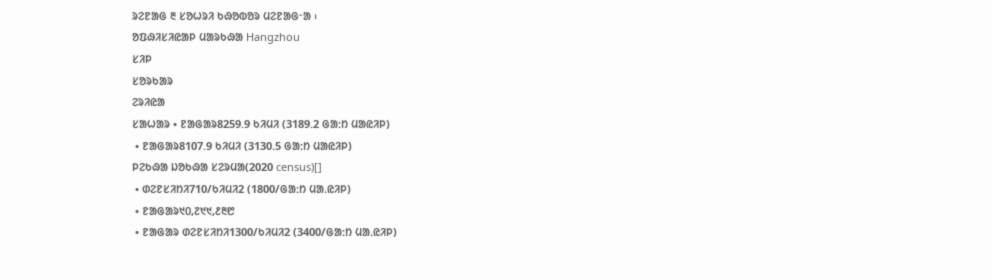ᱨᱮᱱᱟᱜ ᱓ ᱥᱚᱦᱨᱤ ᱠᱷᱚᱵᱚᱨ ᱢᱮᱱᱟᱜᱼᱟ ᱾
ᱚᱯᱷᱤᱥᱤᱭᱟᱞ ᱢᱟᱨᱠᱷᱟ Hangzhou
ᱥᱤᱞ
ᱥᱚᱨᱠᱟᱨ
ᱮᱨᱤᱭᱟ
ᱥᱟᱦᱟᱨ • ᱱᱟᱜᱟᱨ8259.9 ᱠᱤᱢᱤ (3189.2 ᱜᱟᱺᱴ ᱢᱟᱭᱤᱞ)
 • ᱱᱟᱜᱟᱨ8107.9 ᱠᱤᱢᱤ (3130.5 ᱜᱟᱺᱴ ᱢᱟᱭᱤᱞ)
ᱞᱮᱠᱷᱟ ᱡᱚᱠᱷᱟ ᱥᱮᱨᱢᱟ(2020 census)[]
 • ᱰᱮᱱᱥᱤᱴᱤ710/ᱠᱤᱢᱤ2 (1800/ᱜᱟᱺᱴ ᱢᱟᱹᱭᱤᱞ)
 • ᱱᱟᱜᱟᱨ᱑᱐,᱗᱑᱑,᱒᱓᱘
 • ᱱᱟᱜᱟᱨ ᱰᱮᱱᱥᱤᱴᱤ1300/ᱠᱤᱢᱤ2 (3400/ᱜᱟᱺᱴ ᱢᱟᱹᱭᱤᱞ)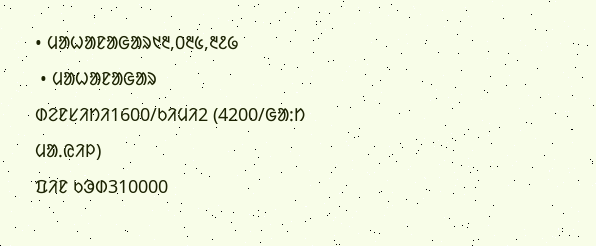• ᱢᱟᱦᱟᱱᱟᱜᱟᱨ᱑᱓,᱐᱓᱕,᱓᱒᱙
 • ᱢᱟᱦᱟᱱᱟᱜᱟᱨ ᱰᱮᱱᱥᱤᱴᱤ1600/ᱠᱤᱢᱤ2 (4200/ᱜᱟᱺᱴ ᱢᱟᱹᱭᱤᱞ)
ᱯᱤᱱ ᱠᱳᱰ310000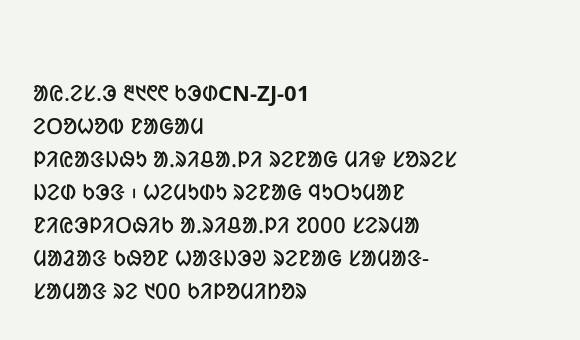ᱟᱭ.ᱮᱥ.ᱳ ᱓᱑᱖᱖ ᱠᱳᱰCN-ZJ-01
ᱮᱛᱚᱦᱚᱵ ᱱᱟᱜᱟᱢ
ᱞᱤᱭᱟᱝᱡᱷᱩ ᱟᱹᱨᱤᱪᱟᱹᱞᱤ ᱨᱮᱱᱟᱜ ᱢᱤᱫ ᱥᱚᱨᱮᱥ ᱡᱮᱰ ᱠᱳᱝ ᱾ ᱦᱮᱢᱩᱰᱩ ᱨᱮᱱᱟᱜ ᱧᱩᱛᱩᱢᱟᱱ ᱱᱤᱭᱳᱞᱤᱛᱷᱤᱠ ᱟᱹᱨᱤᱪᱟᱹᱞᱤ ᱗᱐᱐᱐ ᱥᱮᱨᱢᱟ ᱢᱟᱲᱟᱝ ᱠᱷᱚᱱ ᱦᱟᱝᱡᱳᱣ ᱨᱮᱱᱟᱜ ᱥᱟᱢᱟᱝ-ᱥᱟᱢᱟᱝ ᱨᱮ ᱑᱐᱐ ᱠᱤᱞᱚᱢᱤᱴᱚᱨ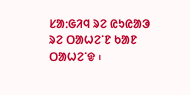ᱥᱟᱺᱜᱤᱧ ᱨᱮ ᱭᱩᱭᱟᱳ ᱨᱮ ᱛᱟᱦᱮᱸᱱ ᱠᱟᱱ ᱛᱟᱦᱮᱸᱫ ᱾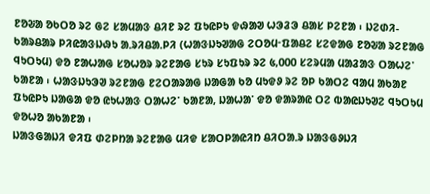ᱱᱚᱶᱟ ᱚᱠᱛᱚ ᱨᱮ ᱜᱮ ᱥᱟᱢᱟᱝ ᱪᱤᱱ ᱨᱮ ᱯᱩᱭᱞᱩ ᱫᱷᱟᱣ ᱦᱳᱲᱳ ᱪᱟᱥ ᱞᱮᱱᱟ ᱾ ᱡᱮᱰᱤ-ᱠᱟᱨᱪᱟᱨ ᱞᱤᱭᱟᱝᱡᱷᱩ ᱟᱹᱨᱤᱪᱟᱹᱞᱤ (ᱦᱟᱝᱡᱩᱣᱟᱜ ᱮᱛᱚᱢᱼᱯᱟᱪᱮ ᱥᱮᱫᱟᱜ ᱱᱚᱶᱟ ᱨᱮᱱᱟᱜ ᱧᱩᱛᱩᱢ) ᱫᱚ ᱱᱟᱦᱟᱜ ᱥᱚᱦᱚᱨ ᱨᱮᱱᱟᱜ ᱥᱩᱨ ᱥᱩᱯᱩᱨ ᱨᱮ ᱕,᱐᱐᱐ ᱥᱮᱨᱢᱟ ᱢᱟᱲᱟᱝ ᱛᱟᱦᱮᱸ ᱠᱟᱱᱟ ᱾ ᱦᱟᱝᱡᱩᱳᱣ ᱨᱮᱱᱟᱜ ᱱᱮᱛᱟᱨᱟᱜ ᱡᱟᱜᱟ ᱠᱚ ᱢᱩᱫᱽ ᱨᱮ ᱚᱞ ᱠᱟᱛᱮ ᱧᱟᱢ ᱟᱠᱟᱱ ᱯᱩᱭᱞᱩ ᱡᱟᱜᱟ ᱫᱚ ᱭᱩᱦᱟᱝ ᱛᱟᱦᱮᱸ ᱠᱟᱱᱟ, ᱡᱟᱦᱟᱸ ᱫᱚ ᱫᱟᱨᱟᱭ ᱛᱮ ᱵᱟᱭᱡᱩᱣᱮ ᱧᱩᱛᱩᱢ ᱫᱚᱦᱚ ᱟᱠᱟᱱᱟ ᱾
ᱡᱟᱝᱜᱟᱡᱤ ᱫᱤᱯ ᱰᱮᱞᱴᱟ ᱨᱮᱱᱟᱜ ᱢᱤᱫ ᱥᱟᱛᱞᱟᱭᱤᱴ ᱪᱤᱛᱟᱹᱨ ᱡᱟᱝᱜᱽᱡᱤ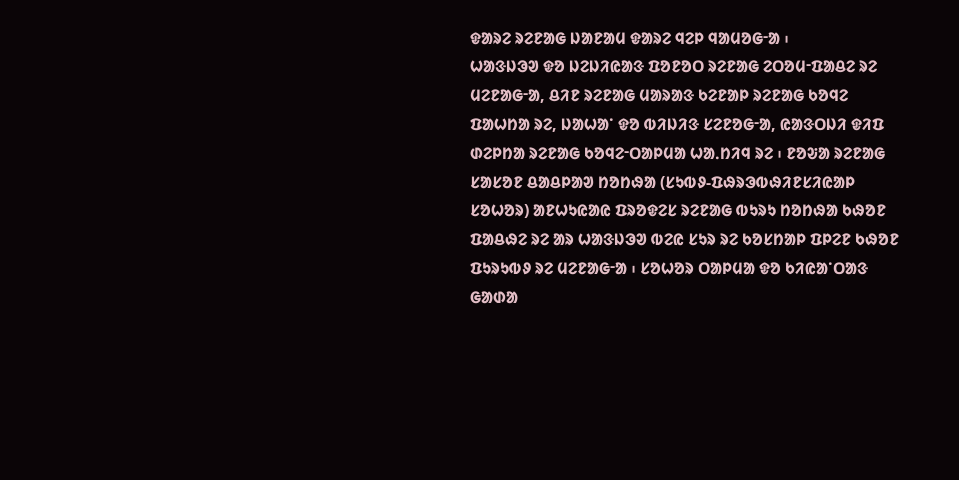ᱫᱟᱨᱮ ᱨᱮᱱᱟᱜ ᱡᱟᱱᱟᱢ ᱫᱟᱨᱮ ᱧᱮᱞ ᱧᱟᱢᱚᱜᱼᱟ ᱾
ᱦᱟᱝᱡᱳᱣ ᱫᱚ ᱡᱮᱡᱤᱭᱟᱝ ᱯᱚᱱᱚᱛ ᱨᱮᱱᱟᱜ ᱮᱛᱚᱢᱼᱯᱟᱪᱮ ᱨᱮ ᱢᱮᱱᱟᱜᱼᱟ, ᱪᱤᱱ ᱨᱮᱱᱟᱜ ᱢᱟᱨᱟᱝ ᱠᱮᱱᱟᱞ ᱨᱮᱱᱟᱜ ᱠᱚᱧᱮ ᱯᱟᱦᱴᱟ ᱨᱮ, ᱡᱟᱦᱟᱸ ᱫᱚ ᱵᱤᱡᱤᱝ ᱥᱮᱱᱚᱜᱼᱟ, ᱭᱟᱝᱛᱡᱤ ᱫᱤᱯ ᱰᱮᱞᱴᱟ ᱨᱮᱱᱟᱜ ᱠᱚᱧᱮᱼᱛᱟᱞᱢᱟ ᱦᱟᱹᱴᱤᱧ ᱨᱮ ᱾ ᱱᱚᱶᱟ ᱨᱮᱱᱟᱜ ᱥᱟᱥᱚᱱ ᱪᱟᱪᱞᱟᱣ ᱴᱚᱴᱷᱟ (ᱥᱩᱵᱽ-ᱯᱷᱨᱳᱵᱷᱤᱱᱥᱤᱭᱟᱞ ᱥᱚᱦᱚᱨ) ᱟᱱᱦᱩᱭᱟᱭ ᱯᱨᱚᱫᱮᱥ ᱨᱮᱱᱟᱜ ᱵᱩᱨᱩ ᱴᱚᱴᱷᱟ ᱠᱷᱚᱱ ᱯᱟᱪᱷᱮ ᱨᱮ ᱟᱨ ᱦᱟᱝᱡᱳᱣ ᱵᱮᱭ ᱥᱩᱨ ᱨᱮ ᱠᱚᱥᱴᱟᱞ ᱯᱞᱮᱱ ᱠᱷᱚᱱ ᱯᱩᱨᱩᱵᱽ ᱨᱮ ᱢᱮᱱᱟᱜᱼᱟ ᱾ ᱥᱚᱦᱚᱨ ᱛᱟᱞᱢᱟ ᱫᱚ ᱠᱤᱭᱟᱸᱛᱟᱝ ᱜᱟᱰᱟ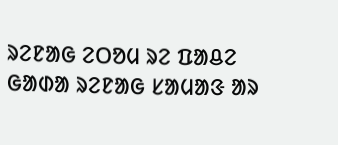ᱨᱮᱱᱟᱜ ᱮᱛᱚᱢ ᱨᱮ ᱯᱟᱪᱮ ᱜᱟᱰᱟ ᱨᱮᱱᱟᱜ ᱥᱟᱢᱟᱝ ᱟᱨ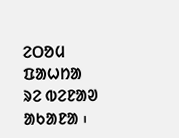ᱮᱛᱚᱢ ᱯᱟᱦᱴᱟ ᱨᱮ ᱵᱮᱱᱟᱣ ᱟᱠᱟᱱᱟ ᱾